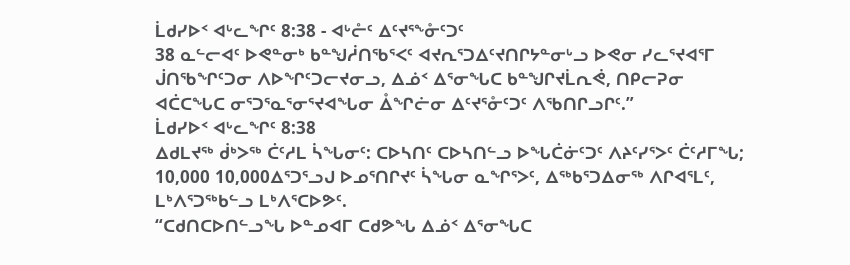ᒫᑯᓯᐅᑉ ᐊᒡᓚᖏᑦ 8:38 - ᐊᒡᓔᑦ ᐃᑦᔪᕐᖕᓁᑦᑐᑦ
38 ᓇᓪᓕᐊᑦ ᐅᕙᓐᓂᒃ ᑲᓐᖑᓲᑎᖃᕐᐸᑦ ᐊᔪᕆᕐᑐᐃᑦᔪᑎᒋᔭᓐᓂᒡᓗ ᐅᕙᓂ ᓯᓚᕐᔪᐊᕐᒥ ᒎᑎᖃᖏᑦᑐᓂ ᐱᐅᖏᑦᑐᓕᔪᓂᓗ, ᐃᓅᑉ ᐃᕐᓂᖓᑕ ᑲᓐᖑᒋᔪᒫᕆᕚ, ᑎᑭᓕᕈᓂ ᐊᑖᑕᖓᑕ ᓂᕐᑐᕐᓇᕐᓂᕐᔪᐊᖓᓂ ᐂᖏᓖᓂ ᐃᑦᔪᕐᓁᑦᑐᑦ ᐱᖃᑎᒋᓗᒋᑦ.”
ᒫᑯᓯᐅᑉ ᐊᒡᓚᖏᑦ 8:38
ᐃᑯᒪᔪᖅ ᑰᒃᐳᖅ ᑖᑦᓱᒪ ᓵᖓᓂᑦ: ᑕᐅᓴᑎᑦ ᑕᐅᓴᑎᓪᓗ ᐅᖓᑖᓃᑦᑐᑦ ᐱᔨᑦᓯᕐᐳᑦ ᑖᑦᓱᒥᖓ; 10,000 10,000ᐃᕐᑐᕐᓗᒍ ᐅᓄᕐᑎᒋᔪᑦ ᓵᖓᓂ ᓇᖏᕐᐳᑦ, ᐃᖅᑲᕐᑐᐃᓂᖅ ᐱᒋᐊᕐᒪᑦ, ᒪᒃᐱᕐᑐᖅᑲᓪᓗ ᒪᒃᐱᕐᑕᐅᕗᑦ.
“ᑕᑯᑎᑕᐅᑎᓪᓗᖓ ᐅᓐᓄᐊᒥ ᑕᑯᕗᖓ ᐃᓅᑉ ᐃᕐᓂᖓᑕ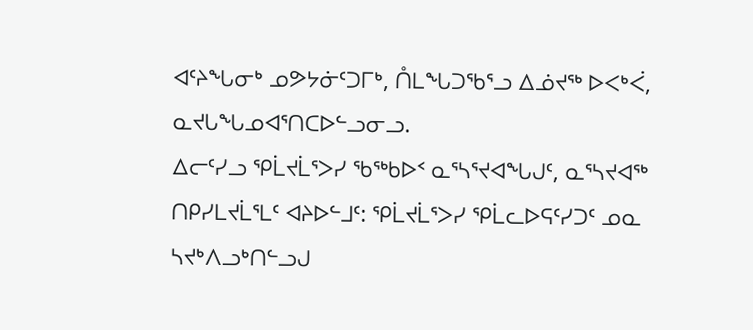ᐊᑦᔨᖓᓂᒃ ᓄᕗᔭᓃᑦᑐᒥᒃ, ᑍᒪᖓᑐᖃᕐᓗ ᐃᓅᔪᖅ ᐅᐸᒃᐹ, ᓇᔪᒐᖓᓄᐊᕐᑎᑕᐅᓪᓗᓂᓗ.
ᐃᓕᑦᓯᓗ ᕿᒫᔪᒫᕐᐳᓯ ᖃᖅᑲᐅᑉ ᓇᕐᓴᕐᔪᐊᖓᒍᑦ, ᓇᕐᓴᔪᐊᖅ ᑎᑭᓯᒪᔪᒫᕐᒪᑦ ᐊᔨᐅᓪᒧᑦ: ᕿᒫᔪᒫᕐᐳᓯ ᕿᒫᓚᐅᕋᑦᓯᑐᑦ ᓄᓇ ᓴᔪᒃᐱᓗᒃᑎᓪᓗᒍ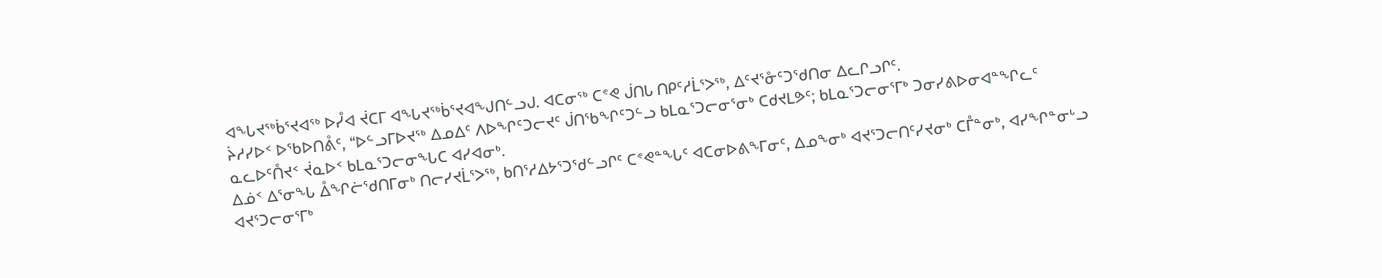ᐊᖓᔪᖅᑳᕐᔪᐊᖅ ᐅᓮᐊ ᔫᑕᒥ ᐊᖓᔪᖅᑳᕐᔪᐊᖑᑎᓪᓗᒍ. ᐊᑕᓂᖅ ᑕᕝᕙ ᒎᑎᒐ ᑎᑭᑦᓱᒫᕐᐳᖅ, ᐃᑦᔪᕐᓁᑦᑐᖁᑎᓂ ᐃᓚᒋᓗᒋᑦ.
ᔩᓱᓯᐅᑉ ᐅᖃᐅᑎᕔᑦ, “ᐅᓪᓗᒥᐅᔪᖅ ᐃᓄᐃᑦ ᐱᐅᖏᑦᑐᓕᔪᑦ ᒎᑎᖃᖏᑦᑐᓪᓗ ᑲᒪᓇᕐᑐᓕᓂᕐᓂᒃ ᑕᑯᔪᒪᕗᑦ; ᑲᒪᓇᕐᑐᓕᓂᕐᒥᒃ ᑐᓂᓯᕕᐅᓂᐊᓐᖏᓚᑦ ᓇᓚᐅᑦᑍᔪᑉ ᔫᓇᐅᑉ ᑲᒪᓇᕐᑐᓕᓂᖓᑕ ᐊᓯᐊᓂᒃ.
ᐃᓅᑉ ᐃᕐᓂᖓ ᐂᖏᓖᖁᑎᒥᓂᒃ ᑎᓕᓯᔪᒫᕐᐳᖅ, ᑲᑎᕐᓱᐃᔭᕐᑐᖁᓪᓗᒋᑦ ᑕᕝᕙᓐᖓᑦ ᐊᑕᓂᐅᕕᖕᒥᓂᑦ, ᐃᓄᖕᓂᒃ ᐊᔪᕐᑐᓕᑎᑦᓯᔪᓂᒃ ᑕᒤᓐᓂᒃ, ᐊᓯᖏᓐᓂᒡᓗ ᐊᔪᕐᑐᓕᓂᕐᒥᒃ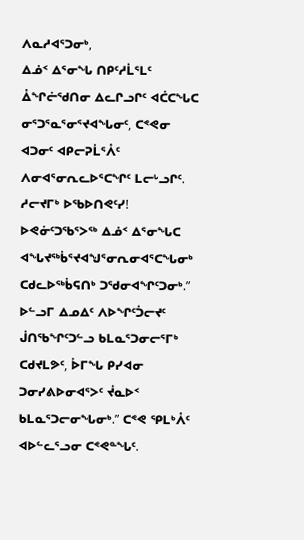ᐱᓇᓱᐊᕐᑐᓂᒃ,
ᐃᓅᑉ ᐃᕐᓂᖓ ᑎᑭᑦᓱᒫᕐᒪᑦ ᐂᖏᓖᖁᑎᓂ ᐃᓚᒋᓗᒋᑦ ᐊᑖᑕᖓᑕ ᓂᕐᑐᕐᓇᕐᓂᕐᔪᐊᖓᓂᑦ, ᑕᕝᕙᓂ ᐊᑐᓂᑦ ᐊᑭᓕᕈᒫᕐᐰᑦ ᐱᓂᐊᕐᓂᕆᓚᐅᕐᑕᖏᑦ ᒪᓕᒡᓗᒋᑦ.
ᓱᓕᔪᒥᒃ ᐅᖃᐅᑎᕙᑦᓯ! ᐅᕙᓃᑦᑐᖃᕐᐳᖅ ᐃᓅᑉ ᐃᕐᓂᖓᑕ ᐊᖓᔪᖅᑳᕐᔪᐊᖑᕐᓂᕆᓂᐊᕐᑕᖓᓂᒃ ᑕᑯᓚᐅᖅᑳᕋᑎᒃ ᑐᖁᓂᐊᖏᑦᑐᓂᒃ.”
ᐅᓪᓗᒥ ᐃᓄᐃᑦ ᐱᐅᖏᑦᑑᓕᔪᑦ ᒎᑎᖃᖏᑦᑐᓪᓗ ᑲᒪᓇᕐᑐᓂᓕᕐᒥᒃ ᑕᑯᔪᒪᕗᑦ, ᐆᒥᖓ ᑭᓯᐊᓂ ᑐᓂᓯᕕᐅᓂᐊᕐᐳᑦ ᔫᓇᐅᑉ ᑲᒪᓇᕐᑐᓕᓂᖓᓂᒃ.” ᑕᕝᕙ ᕿᒪᒃᐰᑦ ᐊᐅᓪᓚᕐᓗᓂ ᑕᕝᕙᓐᖓᑦ.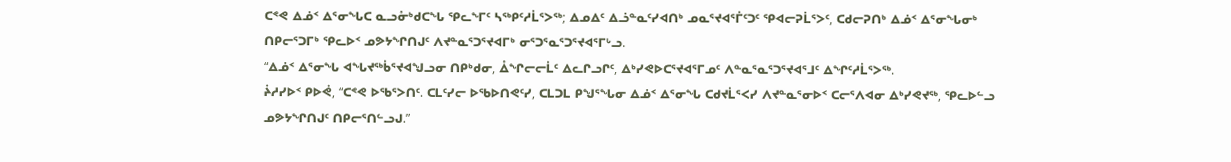ᑕᕝᕙ ᐃᓅᑉ ᐃᕐᓂᖓᑕ ᓇᓗᓁᒃᑯᑕᖓ ᕿᓚᖕᒥᑦ ᓴᖅᑭᑦᓱᒫᕐᐳᖅ; ᐃᓄᐃᑦ ᐃᓘᓐᓇᑦᓯᐊᑎᒃ ᓄᓇᕐᔪᐊᕐᒦᑦᑐᑦ ᕿᐊᓕᕈᒫᕐᐳᑦ, ᑕᑯᓕᕈᑎᒃ ᐃᓅᑉ ᐃᕐᓂᖓᓂᒃ ᑎᑭᓕᕐᑐᒥᒃ ᕿᓚᐅᑉ ᓄᕗᔭᖏᑎᒍᑦ ᐱᔪᓐᓇᕐᑐᕐᔪᐊᒥᒃ ᓂᕐᑐᕐᓇᕐᑐᕐᔪᐊᕐᒥᒡᓗ.
“ᐃᓅᑉ ᐃᕐᓂᖓ ᐊᖓᔪᖅᑳᕐᔪᐊᖑᓗᓂ ᑎᑭᒃᑯᓂ, ᐂᖏᓕᓕᒫᑦ ᐃᓚᒋᓗᒋᑦ, ᐃᒃᓯᕙᐅᑕᕐᔪᐊᕐᒥᓄᑦ ᐱᓐᓇᕐᓇᕐᑐᕐᔪᐊᕐᒧᑦ ᐃᖏᑦᓱᒫᕐᐳᖅ.
ᔩᓱᓯᐅᑉ ᑭᐅᕚ, “ᑕᕝᕙ ᐅᖃᕐᐳᑎᑦ. ᑕᒪᑦᓯᓕ ᐅᖃᐅᑎᕙᑦᓯ, ᑕᒪᑐᒪ ᑭᖑᕐᖓᓂ ᐃᓅᑉ ᐃᕐᓂᖓ ᑕᑯᔪᒫᕐᐸᓯ ᐱᔪᓐᓇᕐᓂᐅᑉ ᑕᓕᕐᐱᐊᓂ ᐃᒃᓯᕙᔪᖅ, ᕿᓚᐅᓪᓗ ᓄᕗᔭᖏᑎᒍᑦ ᑎᑭᓕᕐᑎᓪᓗᒍ.”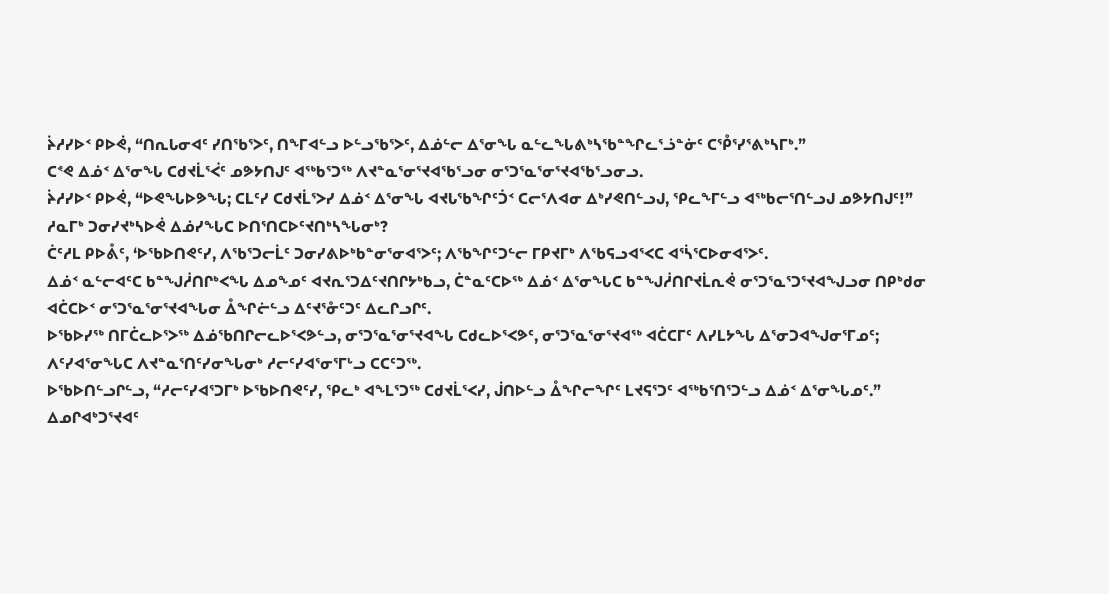ᔩᓱᓯᐅᑉ ᑭᐅᕚ, “ᑎᕆᒐᓂᐊᑦ ᓯᑎᖃᕐᐳᑦ, ᑎᖕᒥᐊᓪᓗ ᐅᓪᓗᖃᕐᐳᑦ, ᐃᓅᓪᓕ ᐃᕐᓂᖓ ᓇᓪᓚᖓᕕᒃᓴᖃᓐᖏᓚᕐᓘᓐᓃᑦ ᑕᕾᕐᓯᕐᕕᒃᓴᒥᒃ.”
ᑕᕝᕙ ᐃᓅᑉ ᐃᕐᓂᖓ ᑕᑯᔪᒫᕐᐹᑦ ᓄᕗᔭᑎᒍᑦ ᐊᖅᑲᕐᑐᖅ ᐱᔪᓐᓇᕐᓂᕐᔪᐊᖃᕐᓗᓂ ᓂᕐᑐᕐᓇᕐᓂᕐᔪᐊᖃᕐᓗᓂᓗ.
ᔩᓱᓯᐅᑉ ᑭᐅᕚ, “ᐅᕙᖓᐅᕗᖓ; ᑕᒪᑦᓯ ᑕᑯᔪᒫᕐᐳᓯ ᐃᓅᑉ ᐃᕐᓂᖓ ᐊᔪᒐᖃᖏᑦᑑᑉ ᑕᓕᕐᐱᐊᓂ ᐃᒃᓯᕙᑎᓪᓗᒍ, ᕿᓚᖕᒥᓪᓗ ᐊᖅᑲᓕᕐᑎᓪᓗᒍ ᓄᕗᔭᑎᒍᑦ!”
ᓱᓇᒥᒃ ᑐᓂᓯᔪᒃᓴᐅᕚ ᐃᓅᓯᖓᑕ ᐅᑎᕐᑎᑕᐅᑦᔪᑎᒃᓴᖓᓂᒃ?
ᑖᑦᓱᒪ ᑭᐅᕔᑦ, ‘ᐅᖃᐅᑎᕙᑦᓯ, ᐱᖃᕐᑐᓕᒫᑦ ᑐᓂᓯᕕᐅᒃᑲᓐᓂᕐᓂᐊᕐᐳᑦ; ᐱᖃᖏᑦᑐᓪᓕ ᒥᑭᔪᒥᒃ ᐱᖃᕋᓗᐊᕐᐸᑕ ᐊᕐᓵᕐᑕᐅᓂᐊᕐᐳᑦ.
ᐃᓅᑉ ᓇᓪᓕᐊᑦᑕ ᑲᓐᖑᓲᑎᒋᒃᐸᖓ ᐃᓄᖕᓄᑦ ᐊᔪᕆᕐᑐᐃᑦᔪᑎᒋᔭᒃᑲᓗ, ᑖᓐᓇᑦᑕᐅᖅ ᐃᓅᑉ ᐃᕐᓂᖓᑕ ᑲᓐᖑᓲᑎᒋᔪᒫᕆᕚ ᓂᕐᑐᕐᓇᕐᑐᕐᔪᐊᖑᓗᓂ ᑎᑭᒃᑯᓂ ᐊᑖᑕᐅᑉ ᓂᕐᑐᕐᓇᕐᓂᕐᔪᐊᖓᓂ ᐂᖏᓖᓪᓗ ᐃᑦᔪᕐᓁᑦᑐᑦ ᐃᓚᒋᓗᒋᑦ.
ᐅᖃᐅᓯᖅ ᑎᒥᑖᓚᐅᕐᐳᖅ ᐃᓅᖃᑎᒋᓕᓚᐅᕐᐸᕗᓪᓗ, ᓂᕐᑐᕐᓇᕐᓂᕐᔪᐊᖓ ᑕᑯᓚᐅᕐᐸᕗᑦ, ᓂᕐᑐᕐᓇᕐᓂᕐᔪᐊᖅ ᐊᑖᑕᒥᑦ ᐱᓯᒪᔭᖓ ᐃᕐᓂᑐᐊᖑᓂᕐᒥᓄᑦ; ᐱᑦᓯᐊᕐᓂᖓᑕ ᐱᔪᓐᓇᕐᑎᑦᓯᓂᖓᓂᒃ ᓱᓕᑦᓯᐊᕐᓂᕐᒥᒡᓗ ᑕᑕᑦᑐᖅ.
ᐅᖃᐅᑎᓪᓗᒋᓪᓗ, “ᓱᓕᑦᓯᐊᕐᑐᒥᒃ ᐅᖃᐅᑎᕙᑦᓯ, ᕿᓚᒃ ᐊᖕᒪᕐᑐᖅ ᑕᑯᔪᒫᕐᐸᓯ, ᒎᑎᐅᓪᓗ ᐂᖏᓕᖏᑦ ᒪᔪᕋᕐᑐᑦ ᐊᖅᑲᕐᑎᕐᑐᓪᓗ ᐃᓅᑉ ᐃᕐᓂᖓᓄᑦ.”
ᐃᓄᒋᐊᒃᑐᕐᔪᐊᑦ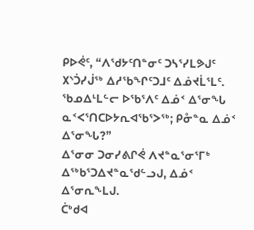ᑭᐅᕚᑦ, “ᐱᖁᔭᑦᑎᓐᓂᑦ ᑐᓴᕐᓯᒪᕗᒍᑦ ᙭ᔅᑑᓯᒎᖅ ᐃᓱᖃᖏᑦᑐᒧᑦ ᐃᓅᔪᒫᕐᒪᑦ. ᖃᓄᐃᒻᒪᓪᓕ ᐅᖃᕐᐱᑦ ᐃᓅᑉ ᐃᕐᓂᖓ ᓇᑉᐸᕐᑎᑕᐅᔭᕆᐊᖃᕐᐳᖅ; ᑭᓁᓐᓇ ᐃᓅᑉ ᐃᕐᓂᖓ?”
ᐃᕐᓂᓂ ᑐᓂᓯᕕᒋᕚ ᐱᔪᓐᓇᕐᓂᕐᒥᒃ ᐃᖅᑲᕐᑐᐃᔪᓐᓇᖁᓪᓗᒍ, ᐃᓅᑉ ᐃᕐᓂᕆᖕᒪᒍ.
ᑖᒃᑯᐊ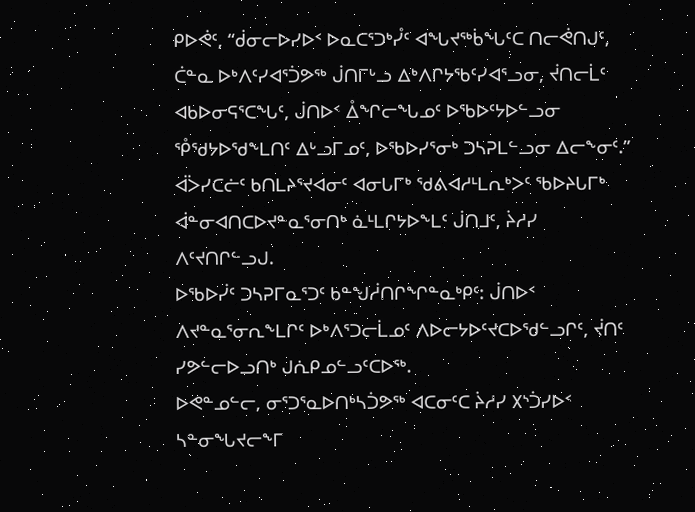ᑭᐅᕚᑦ, “ᑰᓂᓕᐅᓯᐅᑉ ᐅᓇᑕᕐᑐᒃᓮᑦ ᐊᖓᔪᖅᑳᖓᑦᑕ ᑎᓕᕚᑎᒍᑦ, ᑖᓐᓇ ᐅᒃᐱᑦᓯᐊᕐᑑᕗᖅ ᒎᑎᒥᒡᓗ ᐃᒃᐱᒋᔭᖃᑦᓯᐊᕐᓗᓂ, ᔫᑎᓕᒫᑦ ᐊᑲᐅᓂᕋᕐᑕᖓᑦ, ᒎᑎᐅᑉ ᐂᖏᓕᖓᓄᑦ ᐅᖃᐅᑦᔭᐅᓪᓗᓂ ᕾᖁᔭᐅᖁᖕᒪᑎᑦ ᐃᒡᓗᒥᓄᑦ, ᐅᖃᐅᓯᕐᓂᒃ ᑐᓴᕈᒪᓪᓗᓂ ᐃᓕᖕᓂᑦ.”
ᐋᐴᓯᑕᓖᑦ ᑲᑎᒪᔨᕐᔪᐊᓂᑦ ᐊᓂᒐᒥᒃ ᖁᕕᐊᓱᒻᒪᕆᒃᐳᑦ ᖃᐅᔨᒐᒥᒃ ᐋᓐᓂᐊᑎᑕᐅᔪᓐᓇᕐᓂᑎᒃ ᓈᒻᒪᒋᔭᐅᖕᒪᑦ ᒎᑎᒧᑦ, ᔩᓱᓯ ᐱᑦᔪᑎᒋᓪᓗᒍ.
ᐅᖃᐅᓰᑦ ᑐᓴᕈᒥᓇᕐᑐᑦ ᑲᓐᖑᓲᑎᒋᖏᓐᓇᒃᑭᑦ: ᒎᑎᐅᑉ ᐱᔪᓐᓇᕐᓂᕆᖕᒪᒋᑦ ᐅᒃᐱᕐᑐᓕᒫᓄᑦ ᐱᐅᓕᔭᐅᑦᔪᑕᐅᖁᓪᓗᒋᑦ, ᔫᑎᑦ ᓯᕗᓪᓕᐅᓗᑎᒃ ᒍᕇᑭᓄᓪᓗᑦᑕᐅᖅ.
ᐅᕙᓐᓄᓪᓕ, ᓂᕐᑐᕐᓇᐅᑎᒃᓴᑑᕗᖅ ᐊᑕᓂᑦᑕ ᔩᓱᓯ ᙭ᔅᑑᓯᐅᑉ ᓴᓐᓂᖓᔪᓕᖕᒥ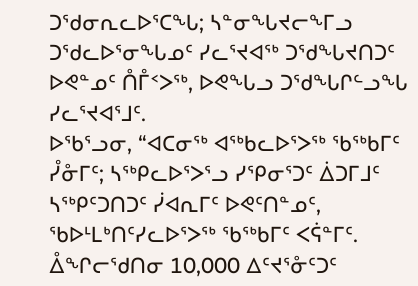ᑐᖁᓂᕆᓚᐅᕐᑕᖓ; ᓴᓐᓂᖓᔪᓕᖕᒥᓗ ᑐᖁᓚᐅᕐᓂᖓᓄᑦ ᓯᓚᕐᔪᐊᖅ ᑐᖁᖓᔪᑎᑐᑦ ᐅᕙᓐᓄᑦ ᑍᒤᑉᐳᖅ, ᐅᕙᖓᓗ ᑐᖁᖓᒋᓪᓗᖓ ᓯᓚᕐᔪᐊᕐᒧᑦ.
ᐅᖃᕐᓗᓂ, “ᐊᑕᓂᖅ ᐊᖅᑲᓚᐅᕐᐳᖅ ᖃᖅᑲᒥᑦ ᓮᓁᒥᑦ; ᓴᖅᑭᓚᐅᕐᐳᕐᓗ ᓯᕿᓂᕐᑐᑦ ᐄᑐᒥᒧᑦ ᓴᖅᑭᑦᑐᑎᑐᑦ ᓰᐊᕆᒥᑦ ᐅᕙᑦᑎᓐᓄᑦ, ᖃᐅᒻᒪᒃᑎᑦᓯᓚᐅᕐᐳᖅ ᖃᖅᑲᒥᑦ ᐸᕌᓐᒥᑦ. ᐂᖏᓕᖁᑎᓂ 10,000 ᐃᑦᔪᕐᓁᑦᑐᑦ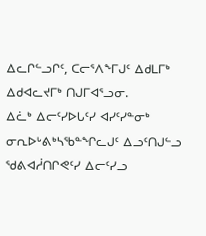ᐃᓚᒋᓪᓗᒋᑦ, ᑕᓕᕐᐱᖕᒥᒍᑦ ᐃᑯᒪᒥᒃ ᐃᑯᐊᓚᔪᒥᒃ ᑎᒍᒥᐊᕐᓗᓂ.
ᐃᓛᒃ ᐃᓕᑦᓯᐅᒐᑦᓯ ᐊᓯᑦᓯᓐᓂᒃ ᓂᕆᐅᒡᕕᒃᓴᖃᓐᖏᓚᒍᑦ ᐃᓗᑦᑎᒍᓪᓗ ᖁᕕᐊᓲᑎᒋᕙᑦᓯ ᐃᓕᑦᓯᓗ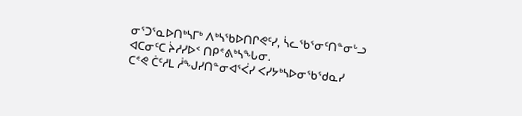ᓂᕐᑐᕐᓇᐅᑎᒃᓴᒥᒃ ᐱᒃᓴᖃᐅᑎᒋᕙᑦᓯ, ᓵᓚᖃᕐᓂᑦᑎᓐᓂᒡᓗ ᐊᑕᓂᑦᑕ ᔩᓱᓯᐅᑉ ᑎᑭᕝᕕᒃᓴᖓᓂ.
ᑕᕝᕙ ᑖᑦᓱᒪ ᓲᖑᓯᑎᓐᓂᐊᕐᐹᓯ ᐸᓯᔭᒃᓴᐅᓂᖃᖁᓇᓯ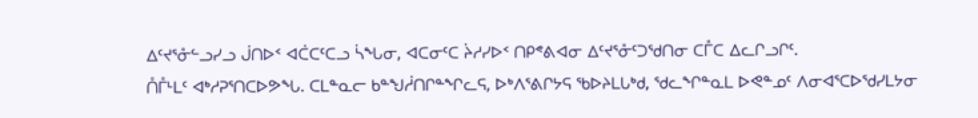ᐃᑦᔪᕐᓁᓪᓗᓯᓗ ᒎᑎᐅᑉ ᐊᑖᑕᑦᑕᓗ ᓵᖓᓂ, ᐊᑕᓂᑦᑕ ᔩᓱᓯᐅᑉ ᑎᑭᕝᕕᐊᓂ ᐃᑦᔪᕐᓁᑦᑐᖁᑎᓂ ᑕᒤᑕ ᐃᓚᒋᓗᒋᑦ.
ᑍᒤᒻᒪᑦ ᐊᒃᓱᕈᕐᑎᑕᐅᕗᖓ. ᑕᒪᓐᓇᓕ ᑲᓐᖑᓲᑎᒋᓐᖏᓚᕋ, ᐅᒃᐱᕐᕕᒋᔭᕋ ᖃᐅᔨᒪᒐᒃᑯ, ᖁᓚᖏᓐᓇᒪ ᐅᕙᓐᓄᑦ ᐱᓂᐊᕐᑕᐅᖁᓯᒪᔭᓂ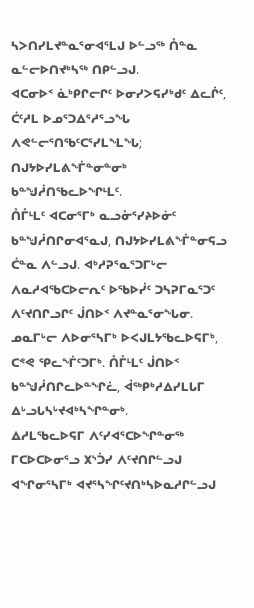ᓴᐳᑎᓯᒪᔪᓐᓇᕐᓂᐊᕐᒪᒍ ᐅᓪᓗᖅ ᑍᓐᓇ ᓇᓪᓕᐅᑎᔪᒃᓴᖅ ᑎᑭᓪᓗᒍ.
ᐊᑕᓂᐅᑉ ᓈᒃᑭᒋᓕᒋᑦ ᐅᓂᓯᐳᕋᓯᒃᑯᑦ ᐃᓚᒌᑦ, ᑖᑦᓱᒪ ᐅᓄᕐᑐᐃᕐᓱᕐᓗᖓ ᐱᕙᓪᓕᕐᑎᖃᑦᑕᕐᓯᒪᖕᒪᖓ; ᑎᒍᔭᐅᓯᒪᕕᖕᒦᓐᓂᓐᓂᒃ ᑲᓐᖑᓲᑎᖃᓚᐅᖏᒻᒪᑦ.
ᑍᒤᒻᒪᑦ ᐊᑕᓂᕐᒥᒃ ᓇᓗᓁᕐᓯᔨᐅᓃᑦ ᑲᓐᖑᓲᑎᒋᓂᐊᕐᓇᒍ, ᑎᒍᔭᐅᓯᒪᕕᖕᒦᓐᓂᕋᓗ ᑖᓐᓇ ᐱᓪᓗᒍ. ᐊᒃᓱᕈᕐᓇᕐᑐᒥᒡᓕ ᐱᓇᓱᐊᖃᑕᐅᓕᕆᑦ ᐅᖃᐅᓰᑦ ᑐᓴᕈᒥᓇᕐᑐᑦ ᐱᑦᔪᑎᒋᓗᒋᑦ ᒎᑎᐅᑉ ᐱᔪᓐᓇᕐᓂᖓᓂ.
ᓄᓇᒥᒡᓕ ᐱᐅᓂᕐᓴᒥᒃ ᐅᐸᒍᒪᔭᖃᓚᐅᕋᒥᒃ, ᑕᕝᕙ ᕿᓚᖕᒦᑦᑐᒥᒃ. ᑍᒤᒻᒪᑦ ᒎᑎᐅᑉ ᑲᓐᖑᓲᑎᒋᓚᐅᓐᖏᓛ, ᐋᖅᑭᒃᓱᐃᓯᒪᒐᒥ ᐃᒡᓗᒐᓴᒡᔪᐊᒃᓴᖏᓐᓂᒃ.
ᐃᓱᒪᖃᓚᐅᕋᒥ ᐱᑦᓯᐊᕐᑕᐅᖏᓐᓂᖅ ᒥᑕᐅᑕᐅᓂᕐᓗ ᙭ᔅᑑᓯ ᐱᑦᔪᑎᒋᓪᓗᒍ ᐊᖏᓂᕐᓴᒥᒃ ᐊᔪᕐᓴᖏᑦᔪᑎᒃᓴᐅᓇᓱᒋᓪᓗᒍ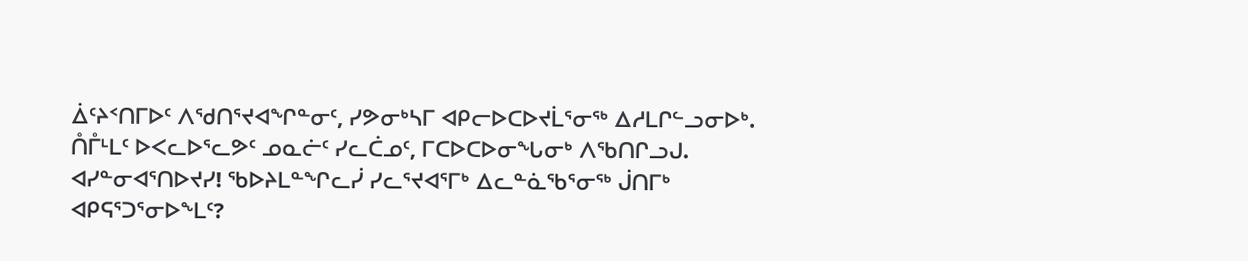ᐄᑦᔨᑉᑎᒥᐅᑦ ᐱᖁᑎᕐᔪᐊᖏᓐᓂᑦ, ᓯᕗᓂᒃᓴᒥ ᐊᑭᓕᐅᑕᐅᔪᒫᕐᓂᖅ ᐃᓱᒪᒋᓪᓗᓂᐅᒃ.
ᑍᒤᒻᒪᑦ ᐅᐸᓚᐅᕐᓚᕗᑦ ᓄᓇᓖᑦ ᓯᓚᑖᓄᑦ, ᒥᑕᐅᑕᐅᓂᖓᓂᒃ ᐱᖃᑎᒋᓗᒍ.
ᐊᓯᓐᓂᐊᕐᑎᐅᔪᓯ! ᖃᐅᔨᒪᓐᖏᓚᓰ ᓯᓚᕐᔪᐊᕐᒥᒃ ᐃᓚᓐᓈᖃᕐᓂᖅ ᒎᑎᒥᒃ ᐊᑭᕋᕐᑐᕐᓂᐅᖕᒪᑦ?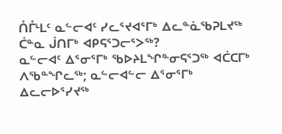ᑍᒤᒻᒪᑦ ᓇᓪᓕᐊᑦ ᓯᓚᕐᔪᐊᕐᒥᒃ ᐃᓚᓐᓈᖃᕈᒪᔪᖅ ᑖᓐᓇ ᒎᑎᒥᒃ ᐊᑭᕋᕐᑐᓕᕐᐳᖅ?
ᓇᓪᓕᐊᑦ ᐃᕐᓂᕐᒥᒃ ᖃᐅᔨᒪᖏᓐᓂᕋᕐᑐᖅ ᐊᑖᑕᒥᒃ ᐱᖃᓐᖏᓚᖅ; ᓇᓪᓕᐊᓪᓕ ᐃᕐᓂᕐᒥᒃ ᐃᓚᓕᐅᕐᓯᔪᖅ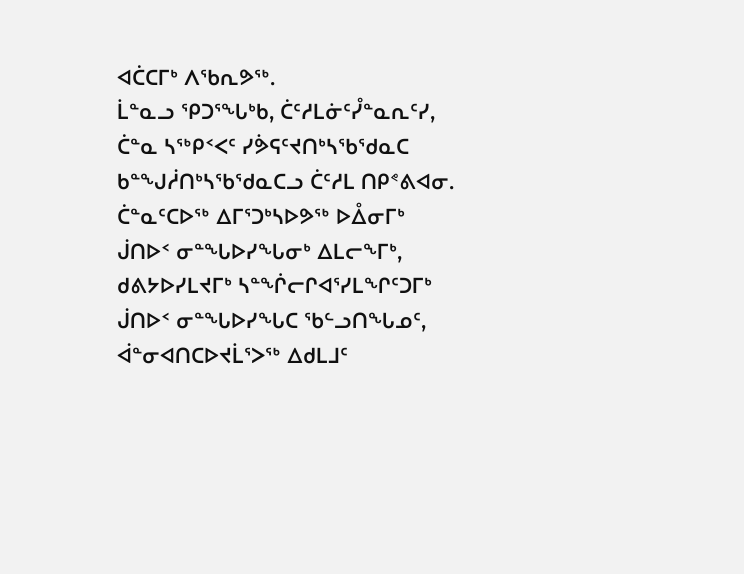ᐊᑖᑕᒥᒃ ᐱᖃᕆᕗᖅ.
ᒫᓐᓇᓗ ᕿᑐᕐᖓᒃᑲ, ᑖᑦᓱᒪᓃᑦᓮᓐᓇᕆᑦᓯ, ᑖᓐᓇ ᓴᖅᑭᑉᐸᑦ ᓯᕘᕋᑦᔪᑎᒃᓴᖃᖁᓇᑕ ᑲᓐᖑᓲᑎᒃᓴᖃᖁᓇᑕᓗ ᑖᑦᓱᒪ ᑎᑭᕝᕕᐊᓂ.
ᑖᓐᓇᑦᑕᐅᖅ ᐃᒥᕐᑐᒃᓴᐅᕗᖅ ᐅᐂᓂᒥᒃ ᒎᑎᐅᑉ ᓂᓐᖓᐅᓯᖓᓂᒃ ᐃᒪᓕᖕᒥᒃ, ᑯᕕᔭᐅᓯᒪᔪᒥᒃ ᓴᓐᖐᓕᒋᐊᕐᓯᒪᖏᑦᑐᒥᒃ ᒎᑎᐅᑉ ᓂᓐᖓᐅᓯᖓᑕ ᖃᓪᓗᑎᖓᓄᑦ, ᐋᓐᓂᐊᑎᑕᐅᔪᒫᕐᐳᖅ ᐃᑯᒪᒧᑦ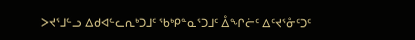ᐳᔪᕐᒧᓪᓗ ᐃᑯᐊᓪᓚᕆᒃᑐᒧᑦ ᖃᒃᑭᓐᓇᕐᑐᒧᑦ ᐂᖏᓖᑦ ᐃᑦᔪᕐᓁᑦᑐᑦ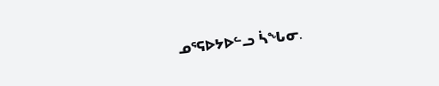ᓄᕐᕋᐅᔭᐅᓪᓗ ᓵᖓᓂ.